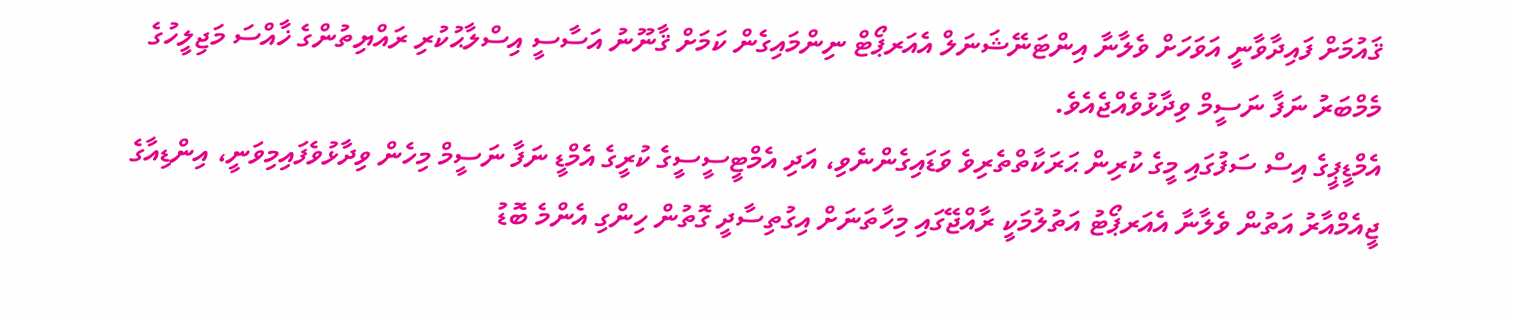ޤައުމަށް ފައިދާވާނީ އަވަހަށް ވެލާނާ އިންޓަނޭޝަނަލް އެއަރޕޯޓް ނިންމައިގެން ކަމަށް ޤާނޫނު އަސާސީ އިސްލާޙުކުރި ރައްޔިތުންގެ ޚާއްސަ މަޖިލީހުގެ މެމްބަރު ނަފާ ނަސީމް ވިދާޅުވެއްޖެއެވެ.
އެމްޑީޕީގެ އިސް ސަފުގައި މީގެ ކުރިން ޙަރަކާތްތެރިވެ ވަޑައިގެންނެވި، އަދި އެމްޓީސީސީގެ ކުރީގެ އެމްޑީ ނަފާ ނަސީމް މިހެން ވިދާޅުވެފައިމިވަނީ، އިންޑިއާގެ ޖީއެމްއާރު އަތުން ވެލާނާ އެއަރޕޯޓު އަތުލުމަކީ ރާއްޖޭގައި މިހާތަނަށް އިގުތިސާދީ ގޮތުން ހިންގި އެންމެ ބޮޑު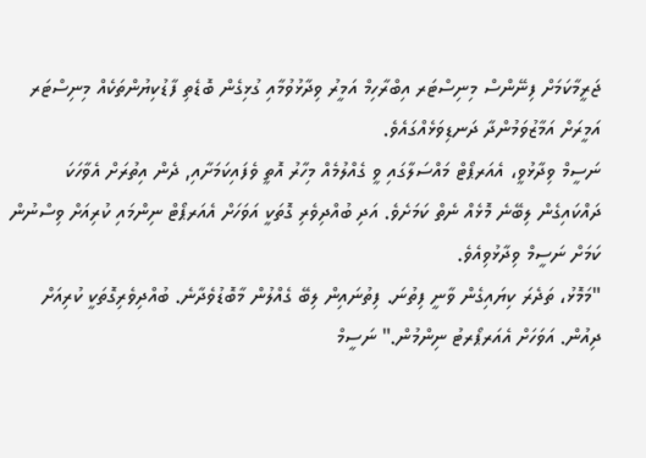ޖަރީމާކަމަށް ފިނޭންސް މިނިސްޓަރ އިބްރާހިމް އަމީރު ވިދާޅުވުމާއި ގުޅިގެން ބޮޑެތި ފާޑުކިޔުންތަކެއް މިނިސްޓަރ އަމީރަށް އަމާޒުވަމުންދާ ދަނޑިވަޅެއްގައެވެ.
ނަސީމް ވިދާޅުވީ، އެއަރޕޯޓް މައްސަލާގައި ވީ ގެއްލުމެއް މިހާރު އޮތީ ވެފައިކަމަށާއި, ދެން އިތުރަށް އެވާހަކަ ދައްކައިގެން ލިބޭނެ މޮޅެއް ނެތް ކަމަށެވެ. އަދި ބުއްދިވެރި ގޮތަކީ އަވަހަށް އެއަރޕޯޓް ނިންމައި ކުރިއަށް ވިސްނުން ކަމަށް ނަސީމް ވިދާޅުވިއެވެ.
"މަމޮޅު، ތަދެރަ ކިޔައިގެން ވާނީ ފިތުނަ. ފިތުނައިން ލިބޭ ގެއްލުން މާބޮޑުވެދާނެ. ބުއްދިވެރިގޮތަކީ ކުރިއަށް ދިއުން. އަވަހަށް އެއަރޕޯރޓު ނިންމުން." ނަސީމް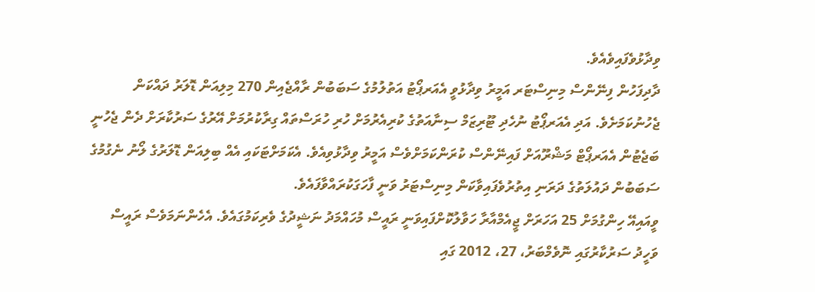ވިދާޅުވެފައިވެއެވެ.
ދާދިފަހުން ފިނޭންސް މިނިސްޓަރ އަމީރު ވިދާޅުވީ އެއަރޕޯޓު އަތުލުމުގެ ސަބަބުން ރާއްޖެއިން 270 މިލިއަން ޑޮލަރު ދައްކަން ޖެހުނުކަމަށެވެ. އަދި އެއަރޕޯޓު ނުހެދި ޓޫރިޒަމް ސިނާއަތުގެ ކުރިއެރުމަށް ހުރި ހުރަސްތައް ގިރާކުރުމަށް އޭރުގެ ސަރުކާރަށް ދެން ޖެހުނީ ބަޖެޓުން އެއަރޕޯޓް މަޝްރޫއަށް ފައިނޭންސް ކުރަންކަމަށްވެސް އަމީރު ވިދާޅުވިއެވެ. އެކަމަށްޓަކައި އެއް ބިލިއަން ޑޮލަރުގެ ލޯނު ނެގުމުގެ ސަބަބުން ދައުލަތުގެ ދަރަނި އިތުރުވެފައިވާކަން މިނިސްޓަރު ވަނީ ފާހަގަކުރައްވާފައެވެ.
ވީއައިއޭ ހިންގުމަށް 25 އަހަރަށް ޖީއެމްއާރާ ހަވާލުކޮށްފައިވަނީ ރައީސް މުހައްމަދު ނަޝީދުގެ ވެރިކަމުގައެވެ. އެހެންނަމަވެސް ރައީސް ވަހީދު ސަރުކާރުގައި ނޮވެމްބަރު، 27، 2012 ގައި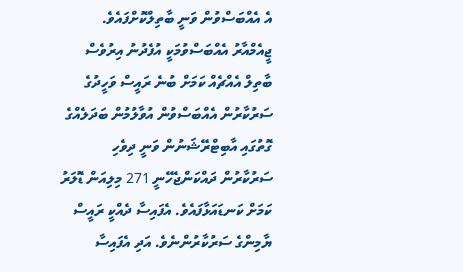އެ އެއްބަސްވުން ވަނީ ބާތިލްކޮށްފައެވެ.
ޖީއެމްއާރު އެއްބަސްވުމަކީ އުފެދުނު އިރުވެސް ބާތިލް އެއްޗެއް ކަމަށް ބުނެ ރައީސް ވަހީދުގެ ސަރުކާރުން އެއްބަސްވުން އުވާލުމުން ބަދަލެއްގެ ގޮތުގައި އާބިޓްރޭޝަނުން ވަނީ ދިވެހި ސަރުކާރުން ދައްކަންޖެހޭނީ 271 މިލިއަން ޑޮލަރު ކަމަށް ކަނޑައަޅާފައެވެ. އެފައިސާ ދެއްކީ ރައީސް ޔާމިންގެ ސަރުކާރުންނެވެ. އަދި އެފައިސާ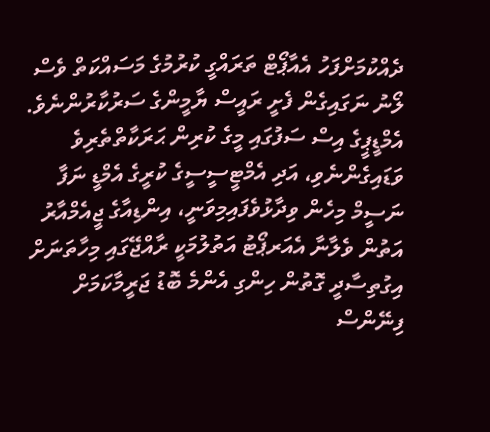ދެއްކުމަށްފަހު އެއާޕޯޓް ތަރައްގީ ކުރުމުގެ މަސައްކަތް ވެސް ލޯނު ނަގައިގެން ފެށީ ރައީސް ޔާމީންގެ ސަރުކާރުންނެވެ.
އެމްޑީޕީގެ އިސް ސަފުގައި މީގެ ކުރިން ޙަރަކާތްތެރިވެ ވަޑައިގެންނެވި، އަދި އެމްޓީސީސީގެ ކުރީގެ އެމްޑީ ނަފާ ނަސީމް މިހެން ވިދާޅުވެފައިމިވަނީ، އިންޑިއާގެ ޖީއެމްއާރު އަތުން ވެލާނާ އެއަރޕޯޓު އަތުލުމަކީ ރާއްޖޭގައި މިހާތަނަށް އިގުތިސާދީ ގޮތުން ހިންގި އެންމެ ބޮޑު ޖަރީމާކަމަށް ފިނޭންސް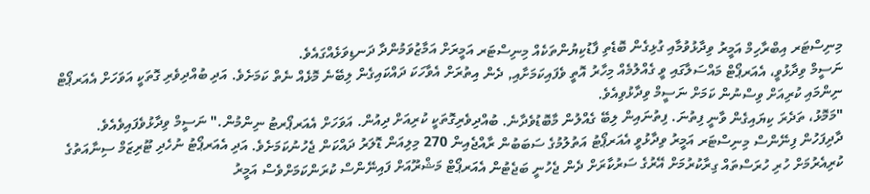މިނިސްޓަރ އިބްރާހިމް އަމީރު ވިދާޅުވުމާއި ގުޅިގެން ބޮޑެތި ފާޑުކިޔުންތަކެއް މިނިސްޓަރ އަމީރަށް އަމާޒުވަމުންދާ ދަނޑިވަޅެއްގައެވެ.
ނަސީމް ވިދާޅުވީ، އެއަރޕޯޓް މައްސަލާގައި ވީ ގެއްލުމެއް މިހާރު އޮތީ ވެފައިކަމަށާއި, ދެން އިތުރަށް އެވާހަކަ ދައްކައިގެން ލިބޭނެ މޮޅެއް ނެތް ކަމަށެވެ. އަދި ބުއްދިވެރި ގޮތަކީ އަވަހަށް އެއަރޕޯޓް ނިންމައި ކުރިއަށް ވިސްނުން ކަމަށް ނަސީމް ވިދާޅުވިއެވެ.
"މަމޮޅު، ތަދެރަ ކިޔައިގެން ވާނީ ފިތުނަ. ފިތުނައިން ލިބޭ ގެއްލުން މާބޮޑުވެދާނެ. ބުއްދިވެރިގޮތަކީ ކުރިއަށް ދިއުން. އަވަހަށް އެއަރޕޯރޓު ނިންމުން." ނަސީމް ވިދާޅުވެފައިވެއެވެ.
ދާދިފަހުން ފިނޭންސް މިނިސްޓަރ އަމީރު ވިދާޅުވީ އެއަރޕޯޓު އަތުލުމުގެ ސަބަބުން ރާއްޖެއިން 270 މިލިއަން ޑޮލަރު ދައްކަން ޖެހުނުކަމަށެވެ. އަދި އެއަރޕޯޓު ނުހެދި ޓޫރިޒަމް ސިނާއަތުގެ ކުރިއެރުމަށް ހުރި ހުރަސްތައް ގިރާކުރުމަށް އޭރުގެ ސަރުކާރަށް ދެން ޖެހުނީ ބަޖެޓުން އެއަރޕޯޓް މަޝްރޫއަށް ފައިނޭންސް ކުރަންކަމަށްވެސް އަމީރު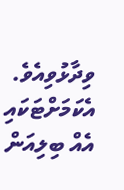ވިދާޅުވިއެވެ. އެކަމަށްޓަކައި އެއް ބިލިއަން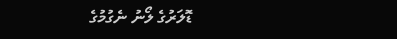ޑޮލަރުގެ ލޯނު ނެގުމުގެ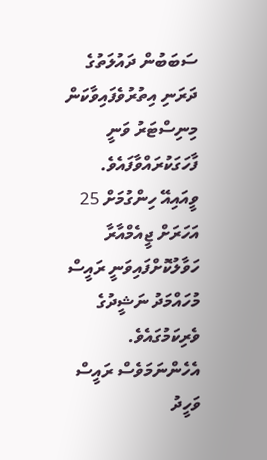ސަބަބުން ދައުލަތުގެ ދަރަނި އިތުރުވެފައިވާކަން މިނިސްޓަރު ވަނީ ފާހަގަކުރައްވާފައެވެ.
ވީއައިއޭ ހިންގުމަށް 25 އަހަރަށް ޖީއެމްއާރާ ހަވާލުކޮށްފައިވަނީ ރައީސް މުހައްމަދު ނަޝީދުގެ ވެރިކަމުގައެވެ. އެހެންނަމަވެސް ރައީސް ވަހީދު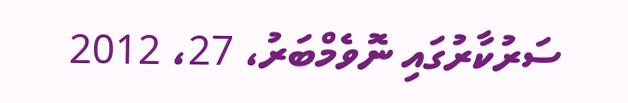ސަރުކާރުގައި ނޮވެމްބަރު، 27، 2012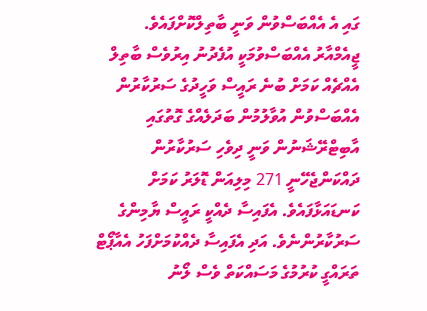ގައި އެ އެއްބަސްވުން ވަނީ ބާތިލްކޮށްފައެވެ.
ޖީއެމްއާރު އެއްބަސްވުމަކީ އުފެދުނު އިރުވެސް ބާތިލް އެއްޗެއް ކަމަށް ބުނެ ރައީސް ވަހީދުގެ ސަރުކާރުން އެއްބަސްވުން އުވާލުމުން ބަދަލެއްގެ ގޮތުގައި އާބިޓްރޭޝަނުން ވަނީ ދިވެހި ސަރުކާރުން ދައްކަންޖެހޭނީ 271 މިލިއަން ޑޮލަރު ކަމަށް ކަނޑައަޅާފައެވެ. އެފައިސާ ދެއްކީ ރައީސް ޔާމިންގެ ސަރުކާރުންނެވެ. އަދި އެފައިސާ ދެއްކުމަށްފަހު އެއާޕޯޓް ތަރައްގީ ކުރުމުގެ މަސައްކަތް ވެސް ލޯނު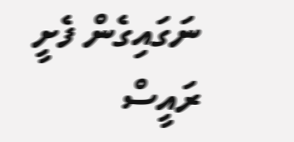ނަގައިގެން ފެށީ ރައީސް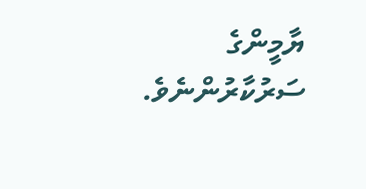ޔާމީންގެ ސަރުކާރުންނެވެ.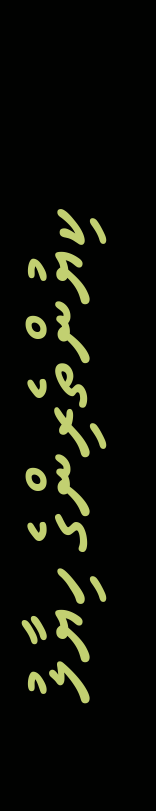ކިޔުންތެރިންގެ ހިޔާލު